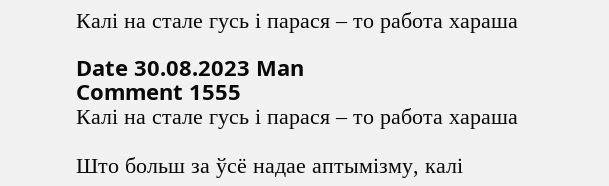Калі на стале гусь і парася – то работа хараша

Date 30.08.2023 Man
Comment 1555
Калі на стале гусь і парася – то работа хараша

Што больш за ўсё надае аптымізму, калі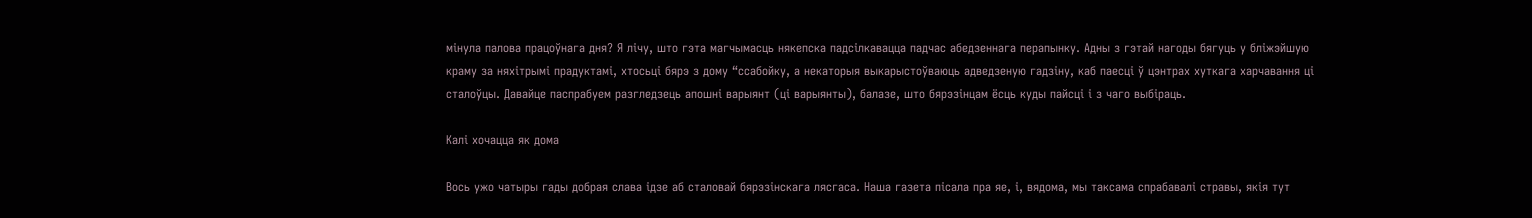мінула палова працоўнага дня? Я лічу, што гэта магчымасць някепска падсілкавацца падчас абедзеннага перапынку. Адны з гэтай нагоды бягуць у бліжэйшую краму за няхітрымі прадуктамі, хтосьці бярэ з дому “ссабойку, а некаторыя выкарыстоўваюць адведзеную гадзіну, каб паесці ў цэнтрах хуткага харчавання ці сталоўцы. Давайце паспрабуем разгледзець апошні варыянт (ці варыянты), балазе, што бярэзінцам ёсць куды пайсці і з чаго выбіраць.

Калі хочацца як дома

Вось ужо чатыры гады добрая слава ідзе аб сталовай бярэзінскага лясгаса. Наша газета пісала пра яе, і, вядома, мы таксама спрабавалі стравы, якія тут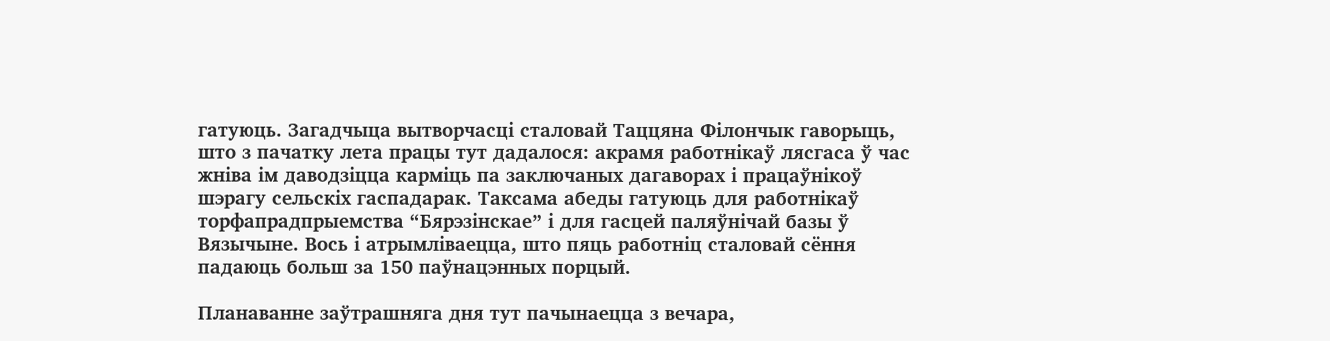гатуюць. Загадчыца вытворчасці сталовай Таццяна Філончык гаворыць, што з пачатку лета працы тут дадалося: акрамя работнікаў лясгаса ў час жніва ім даводзіцца карміць па заключаных дагаворах і працаўнікоў шэрагу сельскіх гаспадарак. Таксама абеды гатуюць для работнікаў торфапрадпрыемства “Бярэзінскае” і для гасцей паляўнічай базы ў Вязычыне. Вось і атрымліваецца, што пяць работніц сталовай сёння падаюць больш за 150 паўнацэнных порцый.

Планаванне заўтрашняга дня тут пачынаецца з вечара,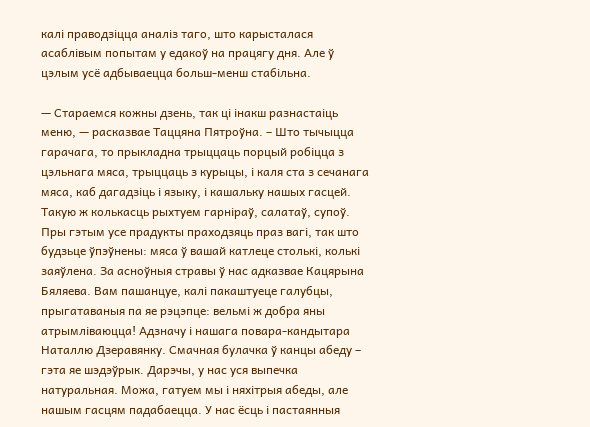калі праводзіцца аналіз таго, што карысталася асаблівым попытам у едакоў на працягу дня. Але ў цэлым усё адбываецца больш-менш стабільна.

— Стараемся кожны дзень, так ці інакш разнастаіць меню, — расказвае Таццяна Пятроўна. – Што тычыцца гарачага, то прыкладна трыццаць порцый робіцца з цэльнага мяса, трыццаць з курыцы, і каля ста з сечанага мяса, каб дагадзіць і языку, і кашальку нашых гасцей. Такую ж колькасць рыхтуем гарніраў, салатаў, супоў. Пры гэтым усе прадукты праходзяць праз вагі, так што будзьце ўпэўнены: мяса ў вашай катлеце столькі, колькі заяўлена. За асноўныя стравы ў нас адказвае Кацярына Бяляева. Вам пашанцуе, калі пакаштуеце галубцы, прыгатаваныя па яе рэцэпце: вельмі ж добра яны атрымліваюцца! Адзначу і нашага повара-кандытара Наталлю Дзеравянку. Смачная булачка ў канцы абеду – гэта яе шэдэўрык. Дарэчы, у нас уся выпечка натуральная. Можа, гатуем мы і няхітрыя абеды, але нашым гасцям падабаецца. У нас ёсць і пастаянныя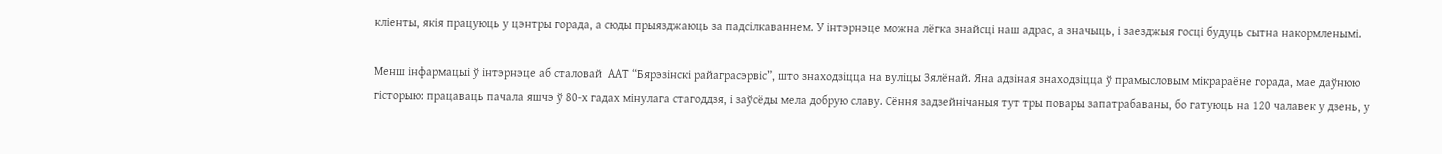кліенты, якія працуюць у цэнтры горада, а сюды прыязджаюць за падсілкаваннем. У інтэрнэце можна лёгка знайсці наш адрас, а значыць, і заезджыя госці будуць сытна накормленымі.

Менш інфармацыі ў інтэрнэце аб сталовай  ААТ “Бярэзінскі райаграсэрвіс”, што знаходзіцца на вуліцы Зялёнай. Яна адзіная знаходзіцца ў прамысловым мікрараёне горада, мае даўнюю гісторыю: працаваць пачала яшчэ ў 80-х гадах мінулага стагоддзя, і заўсёды мела добрую славу. Сёння задзейнічаныя тут тры повары запатрабаваны, бо гатуюць на 120 чалавек у дзень, у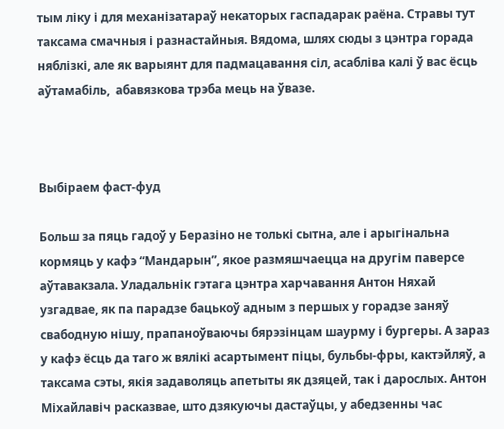тым ліку і для механізатараў некаторых гаспадарак раёна. Стравы тут таксама смачныя і разнастайныя. Вядома, шлях сюды з цэнтра горада няблізкі, але як варыянт для падмацавання сіл, асабліва калі ў вас ёсць аўтамабіль,  абавязкова трэба мець на ўвазе.



Выбіраем фаст-фуд

Больш за пяць гадоў у Беразіно не толькі сытна, але і арыгінальна кормяць у кафэ “Мандарын”, якое размяшчаецца на другім паверсе аўтавакзала. Уладальнік гэтага цэнтра харчавання Антон Няхай узгадвае, як па парадзе бацькоў адным з першых у горадзе заняў свабодную нішу, прапаноўваючы бярэзінцам шаурму і бургеры. А зараз у кафэ ёсць да таго ж вялікі асартымент піцы, бульбы-фры, кактэйляў, а таксама сэты, якія задаволяць апетыты як дзяцей, так і дарослых. Антон Міхайлавіч расказвае, што дзякуючы дастаўцы, у абедзенны час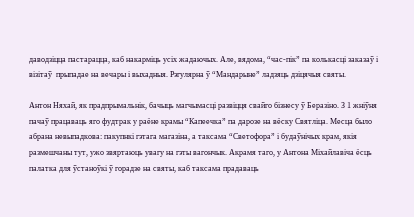даводзіцца пастарацца, каб накарміць усіх жадаючых. Але, вядома, “час-пік” па колькасці заказаў і візітаў  прыпадае на вечары і выхадныя. Рэгулярна ў “Мандарыне” ладзяць дзіцячыя святы.

Антон Няхай, як прадпрымальнік, бачыць магчымасці развіцця свайго бізнесу ў Беразіно. З 1 жніўня пачаў працаваць яго фудтрак у раёне крамы “Капеечка” па дарозе на вёску Святліца. Месца было абрана невыпадкова: пакупнкі гэтага магазіна, а таксама “Светофора” і будаўнічых крам, якія размешчаны тут, ужо звяртаюць увагу на гэты вагончык. Акрамя таго, у Антона Міхайлавіча ёсць палатка для ўстаноўкі ў горадзе на святы, каб таксама прадаваць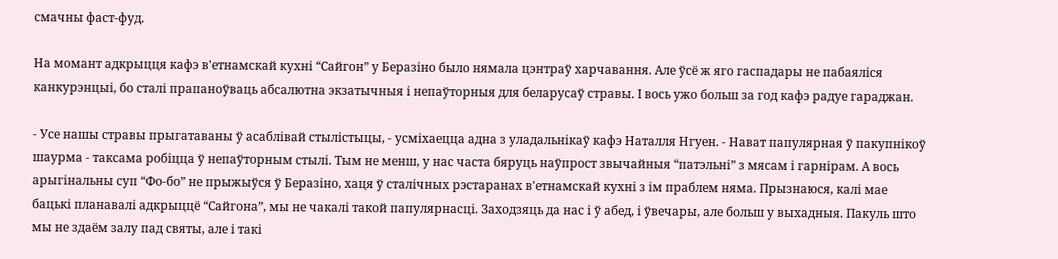смачны фаст-фуд.

На момант адкрыцця кафэ в'етнамскай кухні “Сайгон” у Беразіно было нямала цэнтраў харчавання. Але ўсё ж яго гаспадары не пабаяліся канкурэнцыі, бо сталі прапаноўваць абсалютна экзатычныя і непаўторныя для беларусаў стравы. І вось ужо больш за год кафэ радуе гараджан.

- Усе нашы стравы прыгатаваны ў асаблівай стылістыцы, - усміхаецца адна з уладальнікаў кафэ Наталля Нгуен. - Нават папулярная ў пакупнікоў шаурма - таксама робіцца ў непаўторным стылі. Тым не менш, у нас часта бяруць наўпрост звычайныя “патэльні” з мясам і гарнірам. А вось арыгінальны суп “Фо-бо” не прыжыўся ў Беразіно, хаця ў сталічных рэстаранах в'етнамскай кухні з ім праблем няма. Прызнаюся, калі мае бацькі планавалі адкрыццё “Сайгона”, мы не чакалі такой папулярнасці. Заходзяць да нас і ў абед, і ўвечары, але больш у выхадныя. Пакуль што мы не здаём залу пад святы, але і такі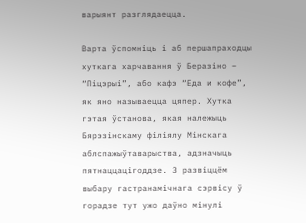варыянт разглядаецца.

Варта ўспомніць і аб першапраходцы хуткага харчавання ў Беразіно – “Піцэрыі”, або кафэ “Еда и кофе”, як яно называецца цяпер. Хутка гэтая ўстанова, якая належыць Бярэзінскаму філіялу Мінскага аблспажыўтаварыства, адзначыць пятнаццацігоддзе. З развіццём выбару гастранамічнага сэрвісу ў горадзе тут ужо даўно мінулі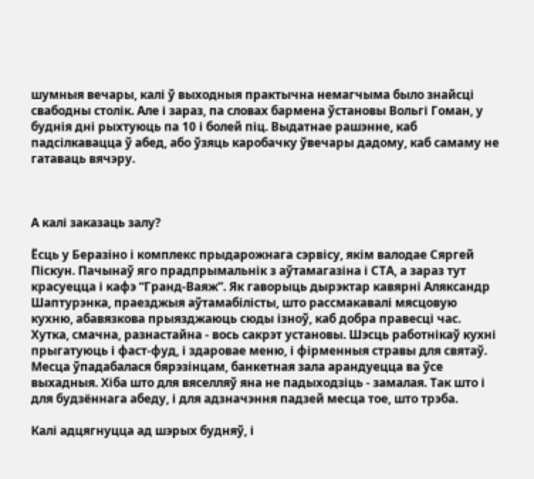шумныя вечары, калі ў выходныя практычна немагчыма было знайсці свабодны столік. Але і зараз, па словах бармена ўстановы Вольгі Гоман, у буднія дні рыхтуюць па 10 і болей піц. Выдатнае рашэнне, каб падсілкавацца ў абед, або ўзяць каробачку ўвечары дадому, каб самаму не гатаваць вячэру.



А калі заказаць залу?

Ёсць у Беразіно і комплекс прыдарожнага сэрвісу, якім валодае Сяргей Піскун. Пачынаў яго прадпрымальнік з аўтамагазіна і СТА, а зараз тут красуецца і кафэ “Гранд-Ваяж”. Як гаворыць дырэктар кавярні Аляксандр Шаптурэнка, праезджыя аўтамабілісты, што рассмакавалі мясцовую кухню, абавязкова прыязджаюць сюды ізноў, каб добра правесці час. Хутка, смачна, разнастайна - вось сакрэт установы. Шэсць работнікаў кухні прыгатуюць і фаст-фуд, і здаровае меню, і фірменныя стравы для святаў. Месца ўпадабалася бярэзінцам, банкетная зала арандуецца ва ўсе выхадныя. Хіба што для вяселляў яна не падыходзіць - замалая. Так што і для будзённага абеду, і для адзначэння падзей месца тое, што трэба.

Калі адцягнуцца ад шэрых будняў, і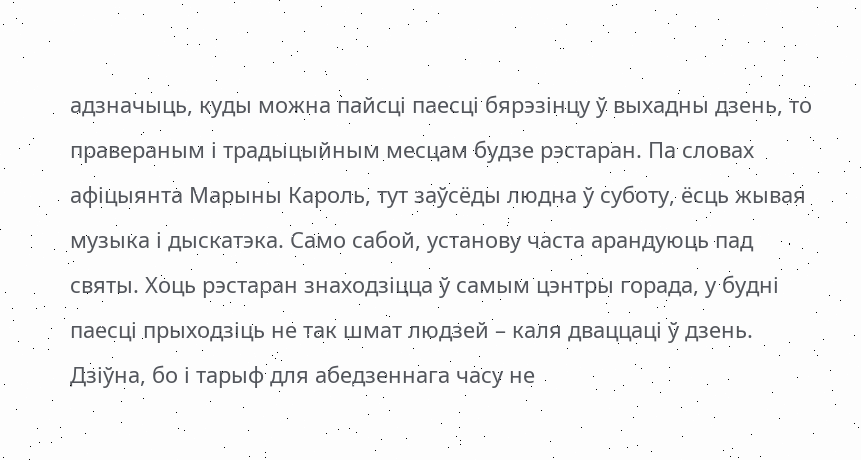адзначыць, куды можна пайсці паесці бярэзінцу ў выхадны дзень, то правераным і традыцыйным месцам будзе рэстаран. Па словах афіцыянта Марыны Кароль, тут заўсёды людна ў суботу, ёсць жывая музыка і дыскатэка. Само сабой, установу часта арандуюць пад святы. Хоць рэстаран знаходзіцца ў самым цэнтры горада, у будні паесці прыходзіць не так шмат людзей – каля дваццаці ў дзень. Дзіўна, бо і тарыф для абедзеннага часу не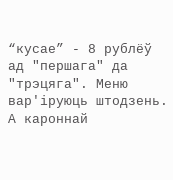“кусае” - 8 рублёў ад "першага" да "трэцяга". Меню вар'іруюць штодзень. А кароннай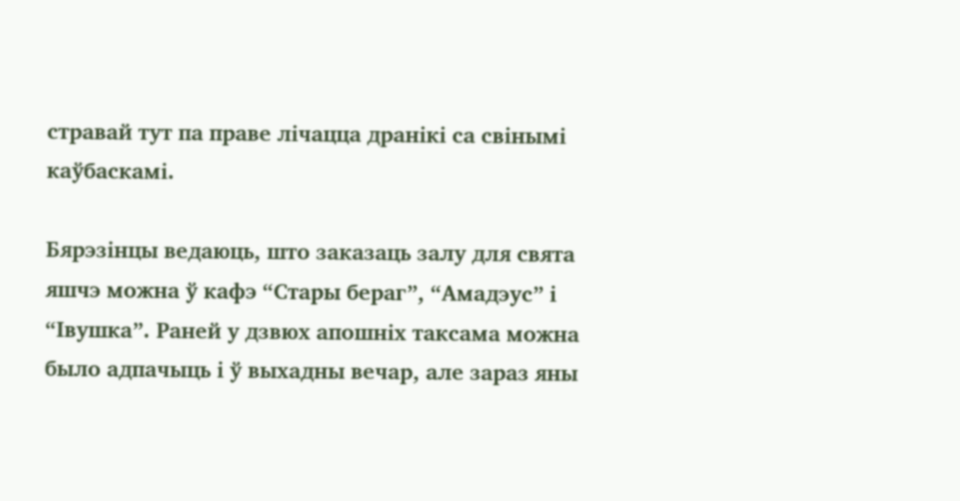стравай тут па праве лічацца дранікі са свінымі каўбаскамі.

Бярэзінцы ведаюць, што заказаць залу для свята яшчэ можна ў кафэ “Стары бераг”, “Амадэус” і “Івушка”. Раней у дзвюх апошніх таксама можна было адпачыць і ў выхадны вечар, але зараз яны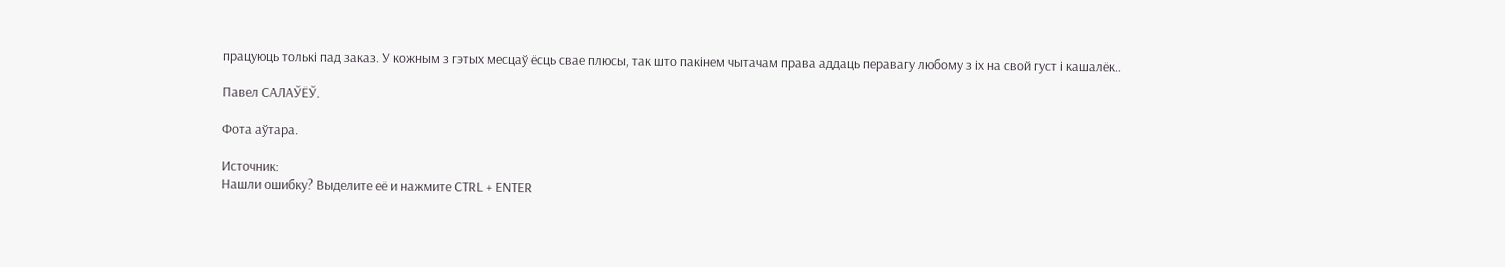працуюць толькі пад заказ. У кожным з гэтых месцаў ёсць свае плюсы, так што пакінем чытачам права аддаць перавагу любому з іх на свой густ і кашалёк..

Павел САЛАЎЁЎ.

Фота аўтара.

Источник:
Нашли ошибку? Выделите её и нажмите CTRL + ENTER